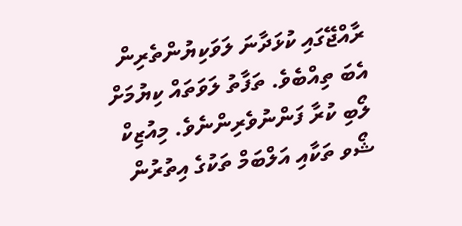ރާއްޖޭގައި ކުޅަދާނަ ލަވަކިޔުންތެރިން އެބަ ތިއްބެވެ. ތަފާތު ލަވަތައް ކިޔުމަށް ލޯބި ކުރާ ފަންނުވެރިންނެވެ. މިއުޒިކް ޝޯވ ތަކާއި އަލްބަމް ތަކުގެ އިތުރުން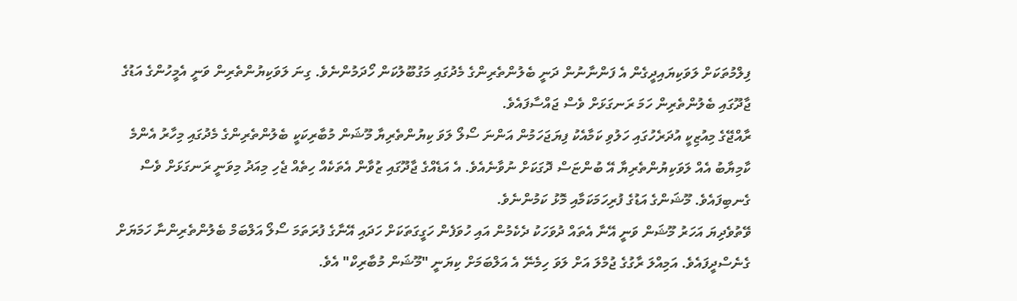ފިލްމުތަކަށް ލަވަކިޔައިދީގެން އެ ފަންނާނުން ދަނީ ބެލުންތެރިންގެ މެދުގައި މަގުބޫލުކަން ހޯދަމުންނެވެ. ގިނަ ލަވަކިޔުންތެރިން ވަނީ އެމީހުންގެ އަޑުގެ ޖާދޫގައި ބެލުންތެރިން ހަމަ ރަނގަޅަށް ވެސް ޖައްސާފައެވެ.
ރާއްޖޭގެ މިއުޒިކީ އުދަރެހުގައި ހަލުވި ކަމާއެކު ފިޔަޖަހަމުން އަންނަ ސޯލޯ ލަވަ ކިޔުންތެރިޔާ މޫޝަން މުބާރިކަކީ ބެލުންތެރިންގެ މެދުގައި މިހާރު އެންމެ ކާމިޔާބު އެއް ލަވަކިޔުންތެރިޔާ އޭ ބުންޏަސް ދޮގަކަށް ނުވާނެއެވެ. އެ އަޑެއްގެ ޖާދޫގައި ޒުވާން އެތަކެއް ހިތެއް ޖެހި މިއަދު މިވަނީ ރަނގަޅަށް ވެސް ގެނބިފައެވެ. މޫޝަންގެ އަޑުގެ ފުރިހަމަކަމާއި މޮޅު ކަމުންނެވެ.
ވޭތުވެދިޔަ އަހަރު މޫޝަން ވަނީ އޭނާ އެތައް ދުވަހަކު ދެކެމުން އައި ހުވަފެން ހަގީގަތަކަށް ހަދައި އޭނާގެ ފުރަތަމަ ސޯލޯ އަލްބަމް ބެލުންތެރިންނާ ހަމަޔަށް ގެނެސްދީފައެވެ. އަމިއްލަ ރާގުގެ ޖުމްލަ އަށް ލަވަ ހިމެނޭ އެ އަލްބަމަށް ކިޔަނީ "މޫޝަން މުބާރިކް" އެވެ.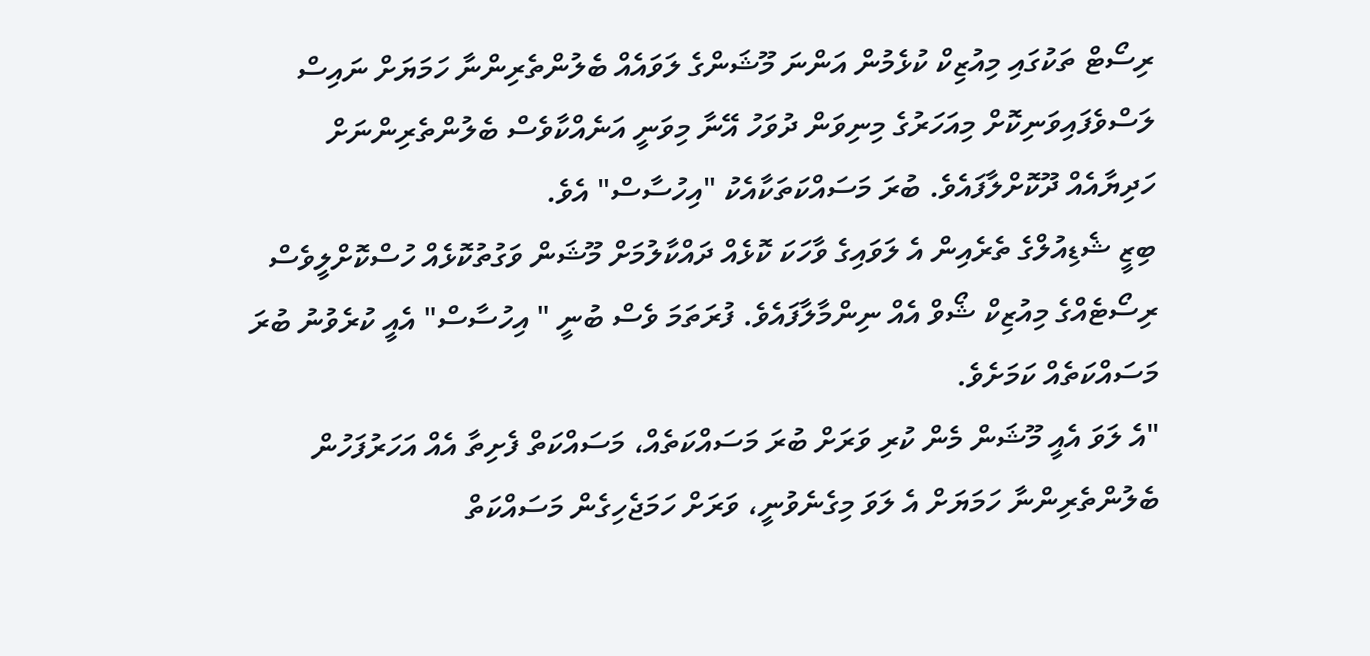ރިސޯޓް ތަކުގައި މިއުޒިކް ކުޅެމުން އަންނަ މޫޝަންގެ ލަވައެއް ބެލުންތެރިންނާ ހަމަޔަށް ނައިސް ލަސްވެފައިވަނިކޮށް މިއަހަރުގެ މިނިވަން ދުވަހު އޭނާ މިވަނީ އަނެއްކާވެސް ބެލުންތެރިންނަށް ހަދިޔާއެއް ދޫކޮށްލާފައެވެ. ބުރަ މަސައްކަތަކާއެކު "އިހުސާސް" އެވެ.
ބިޒީ ޝެޑިއުލްގެ ތެރެއިން އެ ލަވައިގެ ވާހަކަ ކޮޅެއް ދައްކާލުމަށް މޫޝަން ވަގުތުކޮޅެއް ހުސްކޮށްލީވެސް ރިސޯޓެއްގެ މިއުޒިކް ޝޯވް އެއް ނިންމާލާފައެވެ. ފުރަތަމަ ވެސް ބުނީ " އިހުސާސް" އެއީ ކުރެވުނު ބުރަ މަސައްކަތެއް ކަމަށެވެ.
"އެ ލަވަ އެއީ މޫޝަން މެން ކުރި ވަރަށް ބުރަ މަސައްކަތެއް، މަސައްކަތް ފެށިތާ އެއް އަހަރުފަހުން ބެލުންތެރިންނާ ހަމަޔަށް އެ ލަވަ މިގެނެވުނީ، ވަރަށް ހަމަޖެހިގެން މަސައްކަތް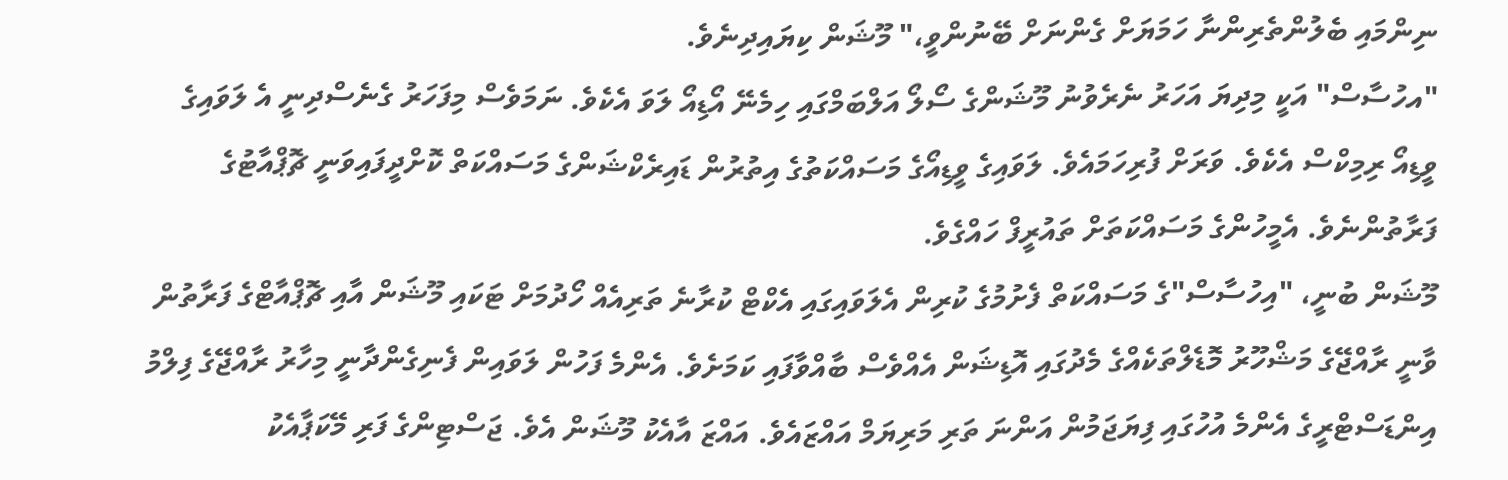ނިންމައި ބެލުންތެރިންނާ ހަމަޔަށް ގެންނަށް ބޭނުންވީ،" މޫޝަން ކިޔައިދިނެވެ.
"އހުސާސް" އަކީ މިދިޔަ އަހަރު ނެރެވުނު މޫޝަންގެ ސޯލޯ އަލްބަމްގައި ހިމެނޭ އޯޑިއޯ ލަވަ އެކެވެ. ނަމަވެސް މިފަހަރު ގެނެސްދިނީ އެ ލަވައިގެ ވީޑިއޯ ރިމިކްސް އެކެވެ. ވަރަށް ފުރިހަމައެވެ. ލަވައިގެ ވީޑިއޯގެ މަސައްކަތުގެ އިތުރުން ޑައިރެކްޝަންގެ މަސައްކަތް ކޮށްދީފައިވަނީ ޗޮޕްއާޓުގެ ފަރާތުންނެވެ. އެމީހުންގެ މަސައްކަތަށް ތައުރީފް ހައްގެވެ.
މޫޝަން ބުނީ، "އިހުސާސް"ގެ މަސައްކަތް ފެށުމުގެ ކުރިން އެލަވައިގައި އެކްޓް ކުރާނެ ތަރިއެއް ހޯދުމަށް ޓަކައި މޫޝަން އާއި ޗޮޕްއާޓްގެ ފަރާތުން ވާނީ ރާއްޖޭގެ މަޝްހޫރު މޮޑެލްތަކެއްގެ މެދުގައި އޮޑިޝަން އެއްވެސް ބާއްވާފައި ކަމަށެވެ. އެންމެ ފަހުން ލަވައިން ފެނިގެންދާނީ މިހާރު ރާއްޖޭގެ ފިލްމު އިންޑަސްޓްރީގެ އެންމެ އުހުގައި ފިޔަޖަމުން އަންނަ ތަރި މަރިޔަމް އައްޒައެވެ. އައްޒަ އާއެކު މޫޝަން އެވެ. ޖަސްޓިންގެ ފަރި މޭކަޕާއެކު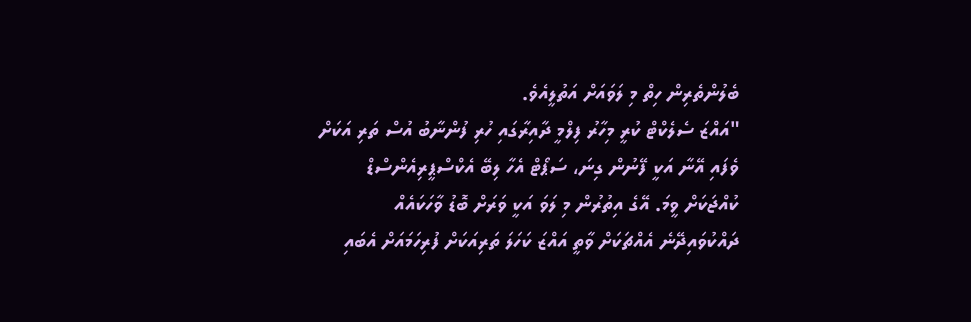ބެލުންތެރިން ހިތް މި ލަވައަށް އަތުލީއެވެ.
"އައްޒަ ސެލެކްޓް ކުރީ މިހާރު ފިލްމީ ދާއިރާގައި ހުރި ފުންނާބު އުސް ތަރި އަކަށް ވެފައި އޭނާ އަކީ ފޭނުން ގިނަ، ސަޕޯޓް އެހާ ލިބޭ އެކްސްޕީރިއެންސްޑް ކުއްޖަކަށް ވީމަ. އޭގެ އިތުރުން މި ލަވަ އަކީ ވަރަށް ބޮޑު ވާހަކައެއް ދައްކުވައިދޭނެ އެއްޗަކަށް ވާތީ އައްޒަ ކަހަލަ ތަރިއަކަށް ފުރިހަމައަށް އެބައި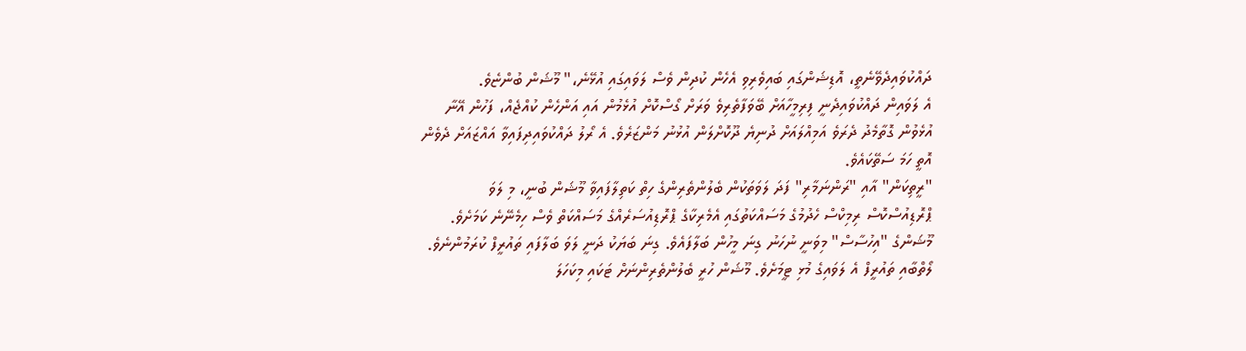ދައްކުވައިދެވޭނެތީ، އޮޑިޝަންގައި ބައިވެރިވި އެހެން ކުދިން ވެސް ލަވައިގައި އުޅޭނެ،" މޫޝަން ބުންޏެވެ.
އެ ލަވައިން ދައްކުވައިދެނީ ފިރިމީހާއަށް ބޭވަފާތެރިވެ ވަރަށް ގޯސްކޮށް އުޅެމުން އައި އަންހެން ކުއްޖެއް، ފަހުން އޭނާ އުޅެވުން ގޮތާމެދު ދެރަވެ އަމިއްލައަށް ދުނިޔެ ދޫކޮށްލަން އުޅުނު މަންޒަރެވެ. އެ ރޯލު ދައްކުވައިދިފައިވާ އައްޒައަށް ދެވެން އޮތީ ހަމަ ސަތޭކައެވެ.
"ރީތިކަން" އާއި "ރަންނަމާރި" ފަދަ ލަވަތަކުން ބެލުންތެރިންގެ ހިތް ކަތިލާފައިވާ މޫޝަން ބުނީ، މި ލަވަ ޕްރޮޑިއުސްކޮސް ރިމިކްސް ހެދުމުގެ މަސައްކަތުގައި އެމެރިކާގެ ޕްރޮޑިއުސަރެއްގެ މަސައްކަތް ވެސް ހިމެނޭނެ ކަމަށެވެ.
މޫޝަންގެ "އިހުސާސް" މިވަނީ ނުހަނު ގިނަ މީހުން ބަލާފައެވެ. ގިނަ ބަޔަކު ދަނީ ލަވަ ބަލާފައި ތައުރީފް ކުރަމުންނެވެ. ލޯތްބާއި ތައުރީފް އެ ލަވައިގެ މުޅި ޓީމަށެވެ. މޫޝަން ހުރީ ބެލުންތެރިންނަށް ޓަކައި މިކަހަލަ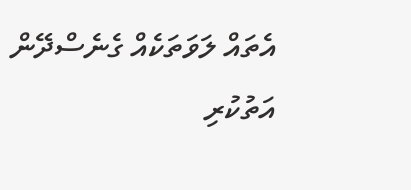އެތައް ލަވަތަކެއް ގެނެސްދޭން އަތުކުރި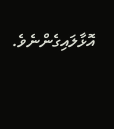އޮޅާލައިގެންނެވެ.